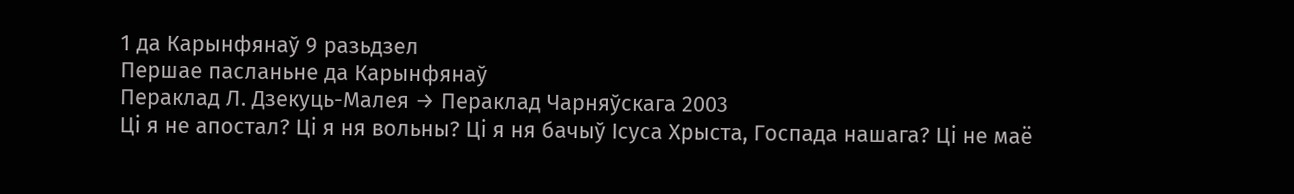1 да Карынфянаў 9 разьдзел
Першае пасланьне да Карынфянаў
Пераклад Л. Дзекуць-Малея → Пераклад Чарняўскага 2003
Ці я не апостал? Ці я ня вольны? Ці я ня бачыў Ісуса Хрыста, Госпада нашага? Ці не маё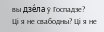вы дзе́ла ў Госпадзе?
Ці я не свабодны? Ці я не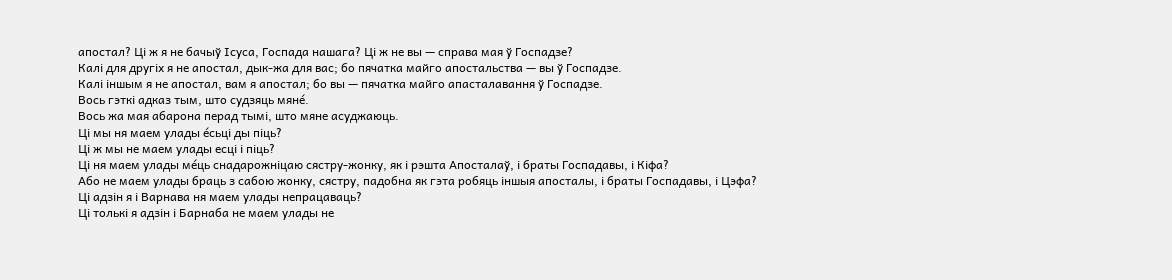апостал? Ці ж я не бачыў Ісуса, Госпада нашага? Ці ж не вы — справа мая ў Госпадзе?
Калі для другіх я не апостал, дык-жа для вас; бо пячатка майго апостальства — вы ў Госпадзе.
Калі іншым я не апостал, вам я апостал; бо вы — пячатка майго апасталавання ў Госпадзе.
Вось гэткі адказ тым, што судзяць мяне́.
Вось жа мая абарона перад тымі, што мяне асуджаюць.
Ці мы ня маем улады е́сьці ды піць?
Ці ж мы не маем улады есці і піць?
Ці ня маем улады ме́ць снадарожніцаю сястру-жонку, як і рэшта Апосталаў, і браты Госпадавы, і Кіфа?
Або не маем улады браць з сабою жонку, сястру, падобна як гэта робяць іншыя апосталы, і браты Госпадавы, і Цэфа?
Ці адзін я і Варнава ня маем улады непрацаваць?
Ці толькі я адзін і Барнаба не маем улады не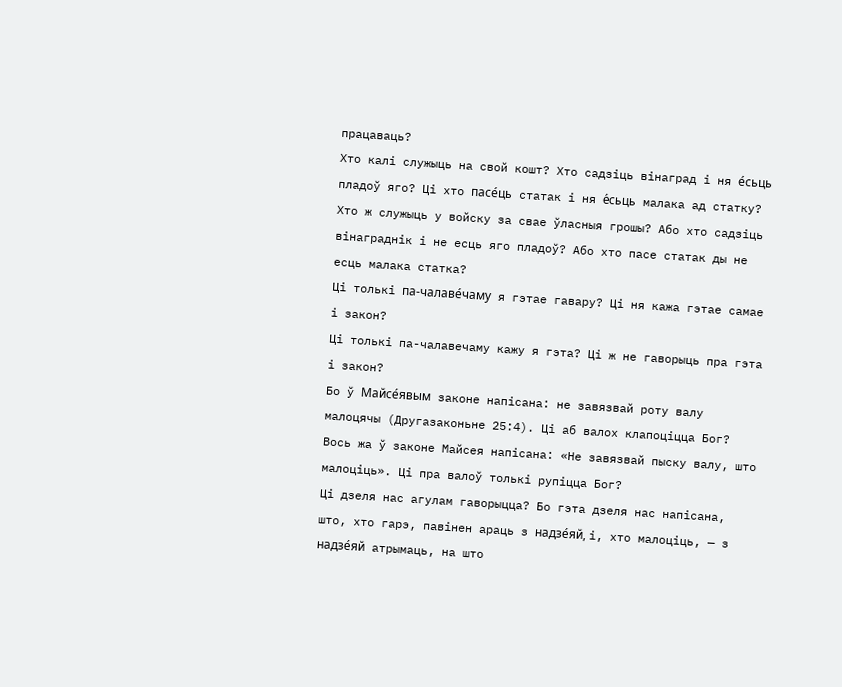працаваць?
Хто калі служыць на свой кошт? Хто садзіць вінаград і ня е́сьць пладоў яго? Ці хто пасе́ць статак і ня е́сьць малака ад статку?
Хто ж служыць у войску за свае ўласныя грошы? Або хто садзіць вінаграднік і не есць яго пладоў? Або хто пасе статак ды не есць малака статка?
Ці толькі па-чалаве́чаму я гэтае гавару? Ці ня кажа гэтае самае і закон?
Ці толькі па-чалавечаму кажу я гэта? Ці ж не гаворыць пра гэта і закон?
Бо ў Майсе́явым законе напісана: не завязвай роту валу малоцячы (Другазаконьне 25:4). Ці аб валох клапоціцца Бог?
Вось жа ў законе Майсея напісана: «Не завязвай пыску валу, што малоціць». Ці пра валоў толькі рупіцца Бог?
Ці дзеля нас агулам гаворыцца? Бо гэта дзеля нас напісана, што, хто гарэ, павінен араць з надзе́яй, і, хто малоціць, — з надзе́яй атрымаць, на што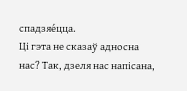спадзяе́цца.
Ці гэта не сказаў адносна нас? Так, дзеля нас напісана,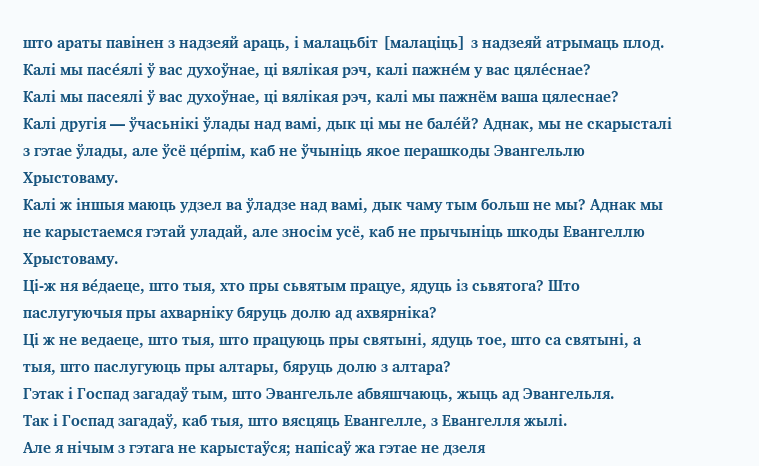што араты павінен з надзеяй араць, і малацьбіт [малаціць] з надзеяй атрымаць плод.
Калі мы пасе́ялі ў вас духоўнае, ці вялікая рэч, калі пажне́м у вас цяле́снае?
Калі мы пасеялі ў вас духоўнае, ці вялікая рэч, калі мы пажнём ваша цялеснае?
Калі другія — ўчасьнікі ўлады над вамі, дык ці мы не бале́й? Аднак, мы не скарысталі з гэтае ўлады, але ўсё це́рпім, каб не ўчыніць якое перашкоды Эвангельлю Хрыстоваму.
Калі ж іншыя маюць удзел ва ўладзе над вамі, дык чаму тым больш не мы? Аднак мы не карыстаемся гэтай уладай, але зносім усё, каб не прычыніць шкоды Евангеллю Хрыстоваму.
Ці-ж ня ве́даеце, што тыя, хто пры сьвятым працуе, ядуць із сьвятога? Што паслугуючыя пры ахварніку бяруць долю ад ахвярніка?
Ці ж не ведаеце, што тыя, што працуюць пры святыні, ядуць тое, што са святыні, а тыя, што паслугуюць пры алтары, бяруць долю з алтара?
Гэтак і Госпад загадаў тым, што Эвангельле абвяшчаюць, жыць ад Эвангельля.
Так і Госпад загадаў, каб тыя, што вясцяць Евангелле, з Евангелля жылі.
Але я нічым з гэтага не карыстаўся; напісаў жа гэтае не дзеля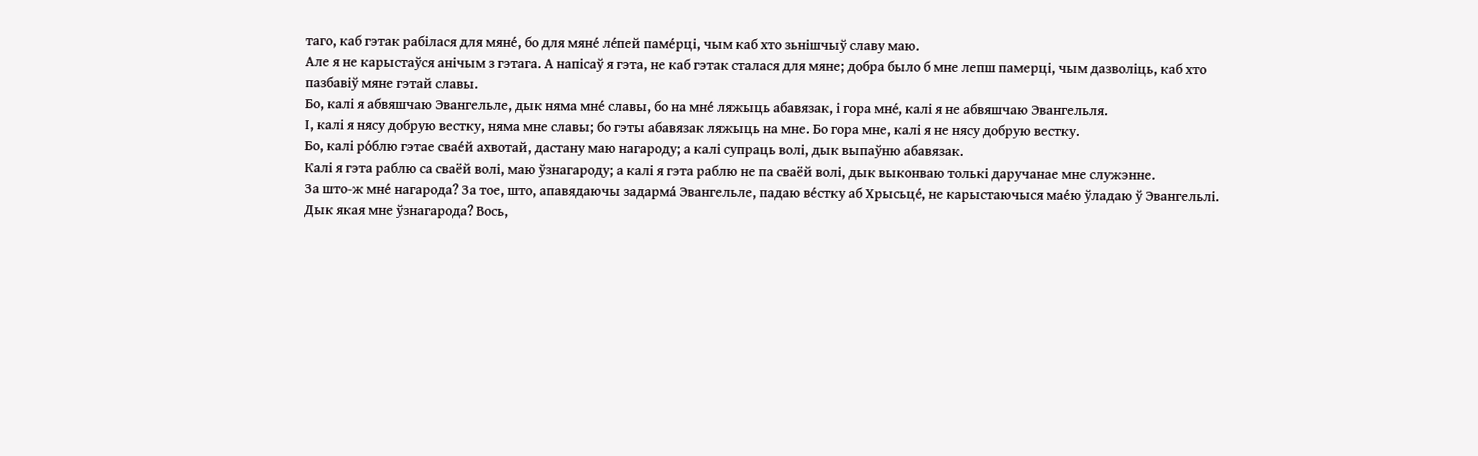таго, каб гэтак рабілася для мяне́, бо для мяне́ ле́пей паме́рці, чым каб хто зьнішчыў славу маю.
Але я не карыстаўся анічым з гэтага. А напісаў я гэта, не каб гэтак сталася для мяне; добра было б мне лепш памерці, чым дазволіць, каб хто пазбавіў мяне гэтай славы.
Бо, калі я абвяшчаю Эвангельле, дык няма мне́ славы, бо на мне́ ляжыць абавязак, і гора мне́, калі я не абвяшчаю Эвангельля.
І, калі я нясу добрую вестку, няма мне славы; бо гэты абавязак ляжыць на мне. Бо гора мне, калі я не нясу добрую вестку.
Бо, калі ро́блю гэтае свае́й ахвотай, дастану маю нагароду; а калі супраць волі, дык выпаўню абавязак.
Калі я гэта раблю са сваёй волі, маю ўзнагароду; а калі я гэта раблю не па сваёй волі, дык выконваю толькі даручанае мне служэнне.
За што-ж мне́ нагарода? За тое, што, апавядаючы задарма́ Эвангельле, падаю ве́стку аб Хрысьце́, не карыстаючыся мае́ю ўладаю ў Эвангельлі.
Дык якая мне ўзнагарода? Вось,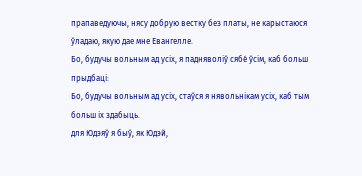прапаведуючы, нясу добрую вестку без платы, не карыстаюся ўладаю, якую дае мне Евангелле.
Бо, будучы вольным ад усіх, я падняволіў сябе́ ўсім, каб больш прыдбаці:
Бо, будучы вольным ад усіх, стаўся я нявольнікам усіх, каб тым больш іх здабыць.
для Юдэяў я быў, як Юдэй,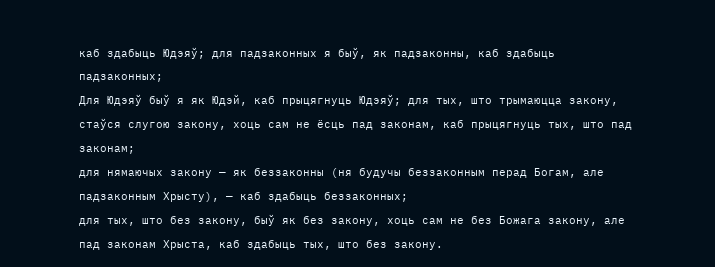каб здабыць Юдэяў; для падзаконных я быў, як падзаконны, каб здабыць падзаконных;
Для Юдэяў быў я як Юдэй, каб прыцягнуць Юдэяў; для тых, што трымаюцца закону, стаўся слугою закону, хоць сам не ёсць пад законам, каб прыцягнуць тых, што пад законам;
для нямаючых закону — як беззаконны (ня будучы беззаконным перад Богам, але падзаконным Хрысту), — каб здабыць беззаконных;
для тых, што без закону, быў як без закону, хоць сам не без Божага закону, але пад законам Хрыста, каб здабыць тых, што без закону.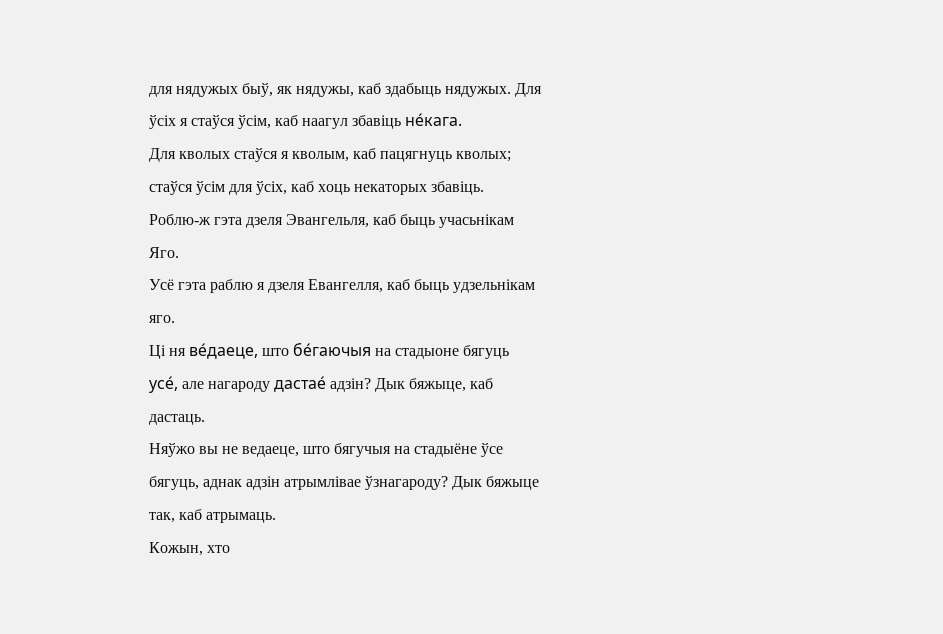для нядужых быў, як нядужы, каб здабыць нядужых. Для ўсіх я стаўся ўсім, каб наагул збавіць не́кага.
Для кволых стаўся я кволым, каб пацягнуць кволых; стаўся ўсім для ўсіх, каб хоць некаторых збавіць.
Роблю-ж гэта дзеля Эвангельля, каб быць учасьнікам Яго.
Усё гэта раблю я дзеля Евангелля, каб быць удзельнікам яго.
Ці ня ве́даеце, што бе́гаючыя на стадыоне бягуць усе́, але нагароду дастае́ адзін? Дык бяжыце, каб дастаць.
Няўжо вы не ведаеце, што бягучыя на стадыёне ўсе бягуць, аднак адзін атрымлівае ўзнагароду? Дык бяжыце так, каб атрымаць.
Кожын, хто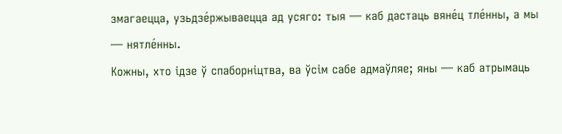змагаецца, узьдзе́ржываецца ад усяго: тыя — каб дастаць вяне́ц тле́нны, а мы — нятле́нны.
Кожны, хто ідзе ў спаборніцтва, ва ўсім сабе адмаўляе; яны — каб атрымаць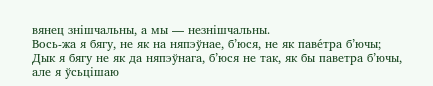вянец знішчальны, а мы — незнішчальны.
Вось-жа я бягу, не як на няпэўнае, б’юся, не як паве́тра б’ючы;
Дык я бягу не як да няпэўнага, б’юся не так, як бы паветра б’ючы,
але я ўсьцішаю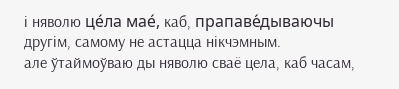і няволю це́ла мае́, каб, прапаве́дываючы другім, самому не астацца нікчэмным.
але ўтаймоўваю ды няволю сваё цела, каб часам,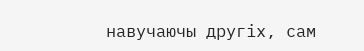навучаючы другіх, сам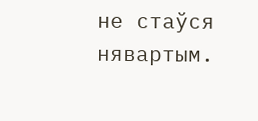не стаўся нявартым.